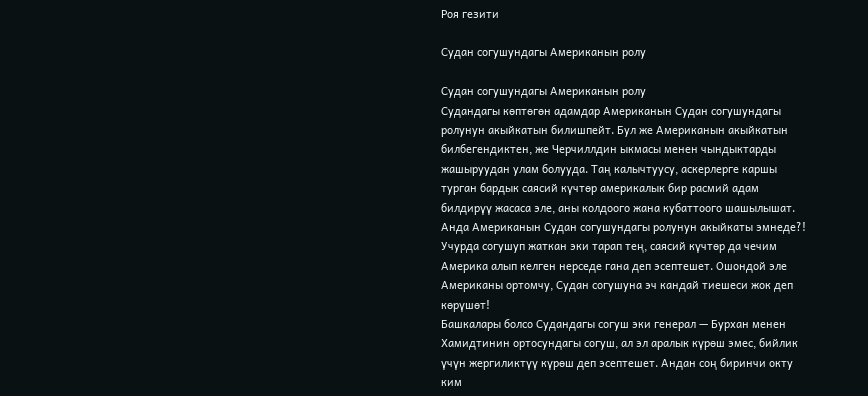Роя гезити

Судан согушундагы Американын ролу

Судан согушундагы Американын ролу
Судандагы көптөгөн адамдар Американын Судан согушундагы ролунун акыйкатын билишпейт. Бул же Американын акыйкатын билбегендиктен, же Черчиллдин ыкмасы менен чындыктарды жашыруудан улам болууда. Таң калычтуусу, аскерлерге каршы турган бардык саясий күчтөр америкалык бир расмий адам билдирүү жасаса эле, аны колдоого жана кубаттоого шашылышат.
Анда Американын Судан согушундагы ролунун акыйкаты эмнеде?!
Учурда согушуп жаткан эки тарап тең, саясий күчтөр да чечим Америка алып келген нерседе гана деп эсептешет. Ошондой эле Американы ортомчу, Судан согушуна эч кандай тиешеси жок деп көрүшөт!
Башкалары болсо Судандагы согуш эки генерал — Бурхан менен Хамидтинин ортосундагы согуш, ал эл аралык күрөш эмес, бийлик үчүн жергиликтүү күрөш деп эсептешет. Андан соң биринчи окту ким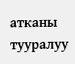атканы тууралуу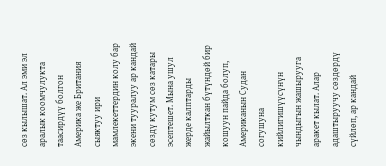сөз кылышат. Ал эми эл аралык коомчулукта таасирдүү болгон Америка же Британия сыяктуу ири мамлекеттердин колу бар экени тууралуу ар кандай сөздү кутум сөз катары эсептешет. Мына ушул жерде калптарды жайылткан бүтүндөй бир кошуун пайда болуп, Американын Судан согушуна кийлигишүүсүнүн чындыгын жашырууга аракет кылат. Алар адаштыруучу сөздөрдү сүйлөп, ар кандай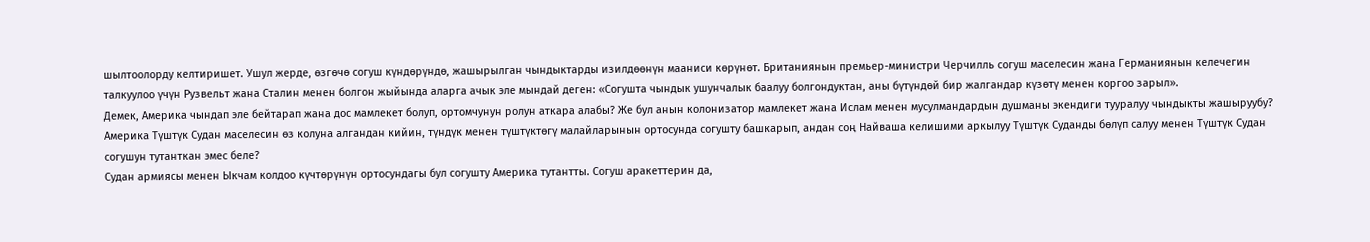шылтоолорду келтиришет. Ушул жерде, өзгөчө согуш күндөрүндө, жашырылган чындыктарды изилдөөнүн мааниси көрүнөт. Британиянын премьер-министри Черчилль согуш маселесин жана Германиянын келечегин талкуулоо үчүн Рузвельт жана Сталин менен болгон жыйында аларга ачык эле мындай деген: «Согушта чындык ушунчалык баалуу болгондуктан, аны бүтүндөй бир жалгандар күзөтү менен коргоо зарыл».
Демек, Америка чындап эле бейтарап жана дос мамлекет болуп, ортомчунун ролун аткара алабы? Же бул анын колонизатор мамлекет жана Ислам менен мусулмандардын душманы экендиги тууралуу чындыкты жашыруубу?
Америка Түштүк Судан маселесин өз колуна алгандан кийин, түндүк менен түштүктөгү малайларынын ортосунда согушту башкарып, андан соң Найваша келишими аркылуу Түштүк Суданды бөлүп салуу менен Түштүк Судан согушун тутанткан эмес беле?
Судан армиясы менен Ыкчам колдоо күчтөрүнүн ортосундагы бул согушту Америка тутантты. Согуш аракеттерин да,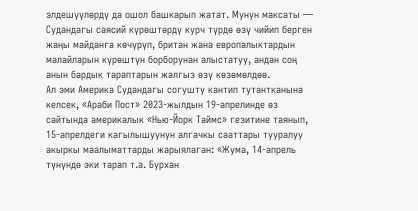элдешүүлөрдү да ошол башкарып жатат. Мунун максаты — Судандагы саясий күрөштөрдү курч түрдө өзү чийип берген жаңы майданга көчүрүп, британ жана европалыктардын малайларын күрөштүн борборунан алыстатуу, андан соң анын бардык тараптарын жалгыз өзү көзөмөлдөө.
Ал эми Америка Судандагы согушту кантип тутантканына келсек, «Араби Пост» 2023-жылдын 19-апрелинде өз сайтында америкалык «Нью-Йорк Таймс» гезитине таянып, 15-апрелдеги кагылышуунун алгачкы сааттары тууралуу акыркы маалыматтарды жарыялаган: «Жума, 14-апрель түнүндө эки тарап т.а. Бурхан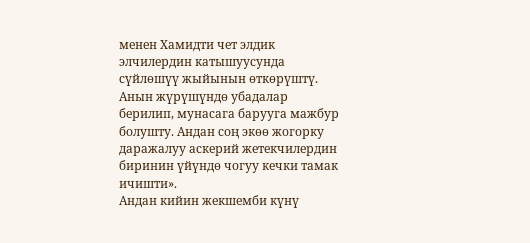менен Хамидти чет элдик элчилердин катышуусунда сүйлөшүү жыйынын өткөрүштү. Анын жүрүшүндө убадалар берилип, мунасага барууга мажбур болушту. Андан соң экөө жогорку даражалуу аскерий жетекчилердин биринин үйүндө чогуу кечки тамак ичишти».
Андан кийин жекшемби күнү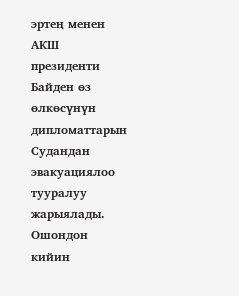эртең менен АКШ президенти Байден өз өлкөсүнүн дипломаттарын Судандан эвакуациялоо тууралуу жарыялады. Ошондон кийин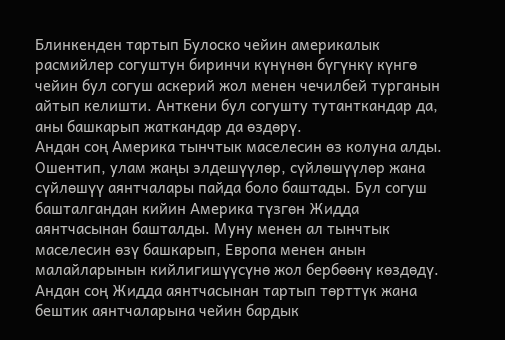Блинкенден тартып Булоско чейин америкалык расмийлер согуштун биринчи күнүнөн бүгүнкү күнгө чейин бул согуш аскерий жол менен чечилбей турганын айтып келишти. Анткени бул согушту тутанткандар да, аны башкарып жаткандар да өздөрү.
Андан соң Америка тынчтык маселесин өз колуна алды. Ошентип, улам жаңы элдешүүлөр, сүйлөшүүлөр жана сүйлөшүү аянтчалары пайда боло баштады. Бул согуш башталгандан кийин Америка түзгөн Жидда аянтчасынан башталды. Муну менен ал тынчтык маселесин өзү башкарып, Европа менен анын малайларынын кийлигишүүсүнө жол бербөөнү көздөдү. Андан соң Жидда аянтчасынан тартып төрттүк жана бештик аянтчаларына чейин бардык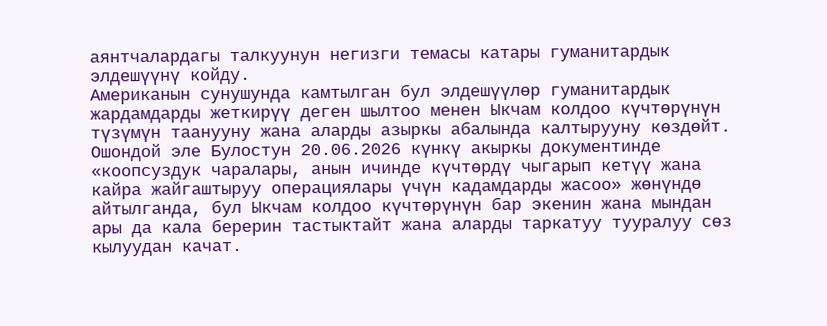аянтчалардагы талкуунун негизги темасы катары гуманитардык элдешүүнү койду.
Американын сунушунда камтылган бул элдешүүлөр гуманитардык жардамдарды жеткирүү деген шылтоо менен Ыкчам колдоо күчтөрүнүн түзүмүн таанууну жана аларды азыркы абалында калтырууну көздөйт. Ошондой эле Булостун 20.06.2026 күнкү акыркы документинде «коопсуздук чаралары, анын ичинде күчтөрдү чыгарып кетүү жана кайра жайгаштыруу операциялары үчүн кадамдарды жасоо» жөнүндө айтылганда, бул Ыкчам колдоо күчтөрүнүн бар экенин жана мындан ары да кала берерин тастыктайт жана аларды таркатуу тууралуу сөз кылуудан качат.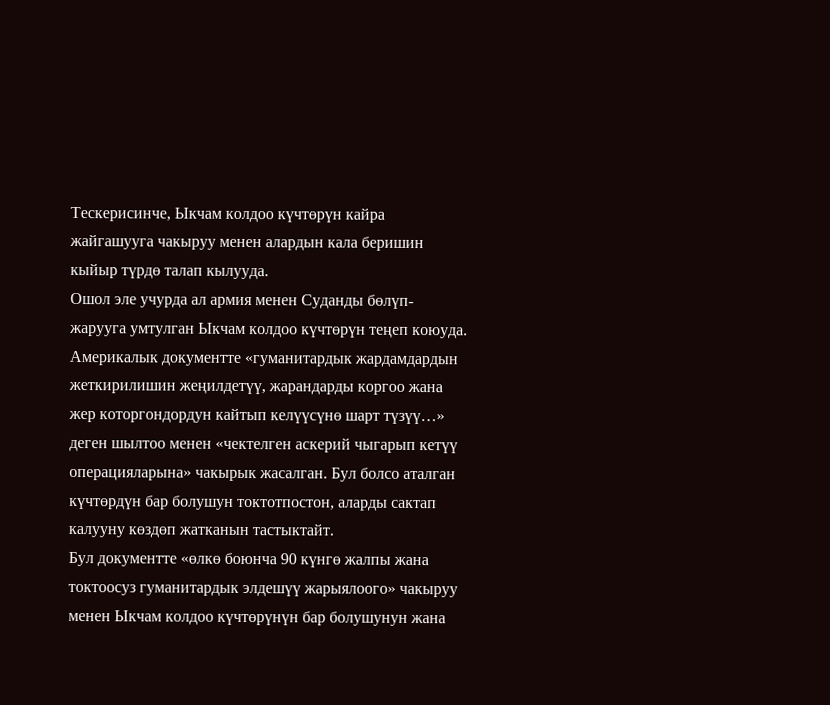Тескерисинче, Ыкчам колдоо күчтөрүн кайра жайгашууга чакыруу менен алардын кала беришин кыйыр түрдө талап кылууда.
Ошол эле учурда ал армия менен Суданды бөлүп-жарууга умтулган Ыкчам колдоо күчтөрүн теңеп коюуда. Америкалык документте «гуманитардык жардамдардын жеткирилишин жеңилдетүү, жарандарды коргоо жана жер которгондордун кайтып келүүсүнө шарт түзүү…» деген шылтоо менен «чектелген аскерий чыгарып кетүү операцияларына» чакырык жасалган. Бул болсо аталган күчтөрдүн бар болушун токтотпостон, аларды сактап калууну көздөп жатканын тастыктайт.
Бул документте «өлкө боюнча 90 күнгө жалпы жана токтоосуз гуманитардык элдешүү жарыялоого» чакыруу менен Ыкчам колдоо күчтөрүнүн бар болушунун жана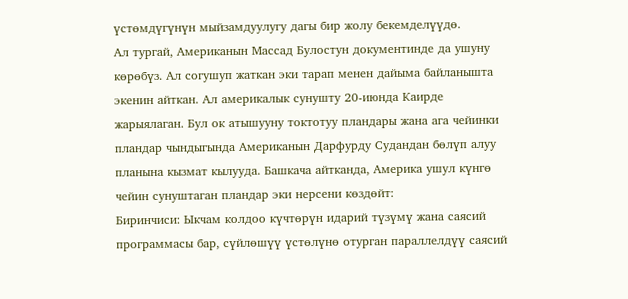үстөмдүгүнүн мыйзамдуулугу дагы бир жолу бекемделүүдө.
Ал тургай, Американын Массад Булостун документинде да ушуну көрөбүз. Ал согушуп жаткан эки тарап менен дайыма байланышта экенин айткан. Ал америкалык сунушту 20-июнда Каирде жарыялаган. Бул ок атышууну токтотуу пландары жана ага чейинки пландар чындыгында Американын Дарфурду Судандан бөлүп алуу планына кызмат кылууда. Башкача айтканда, Америка ушул күнгө чейин сунуштаган пландар эки нерсени көздөйт:
Биринчиси: Ыкчам колдоо күчтөрүн идарий түзүмү жана саясий программасы бар, сүйлөшүү үстөлүнө отурган параллелдүү саясий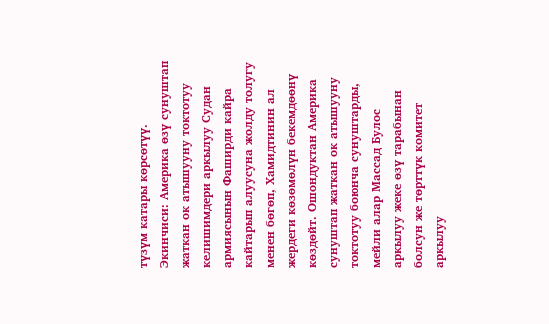түзүм катары көрсөтүү.
Экинчиси: Америка өзү сунуштап жаткан ок атышууну токтотуу келишимдери аркылуу Судан армиясынын Фаширди кайра кайтарып алуусуна жолду толугу менен бөгөп, Хамидтинин ал жердеги көзөмөлүн бекемдөөнү көздөйт. Ошондуктан Америка сунуштап жаткан ок атышууну токтотуу боюнча сунуштарды, мейли алар Массад Булос аркылуу жеке өзү тарабынан болсун же төрттүк комитет аркылуу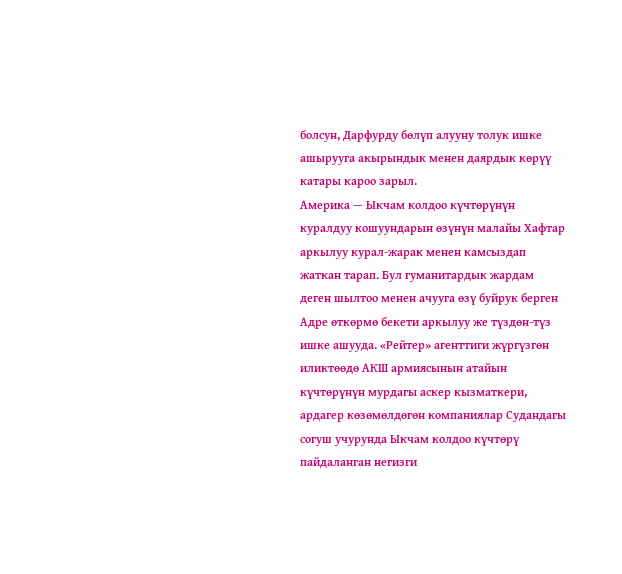болсун, Дарфурду бөлүп алууну толук ишке ашырууга акырындык менен даярдык көрүү катары кароо зарыл.
Америка — Ыкчам колдоо күчтөрүнүн куралдуу кошуундарын өзүнүн малайы Хафтар аркылуу курал-жарак менен камсыздап жаткан тарап. Бул гуманитардык жардам деген шылтоо менен ачууга өзү буйрук берген Адре өткөрмө бекети аркылуу же түздөн-түз ишке ашууда. «Рейтер» агенттиги жүргүзгөн иликтөөдө АКШ армиясынын атайын күчтөрүнүн мурдагы аскер кызматкери, ардагер көзөмөлдөгөн компаниялар Судандагы согуш учурунда Ыкчам колдоо күчтөрү пайдаланган негизги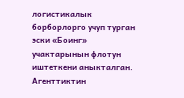логистикалык борборлорго учуп турган эски «Боинг» учактарынын флотун иштеткени аныкталган.
Агенттиктин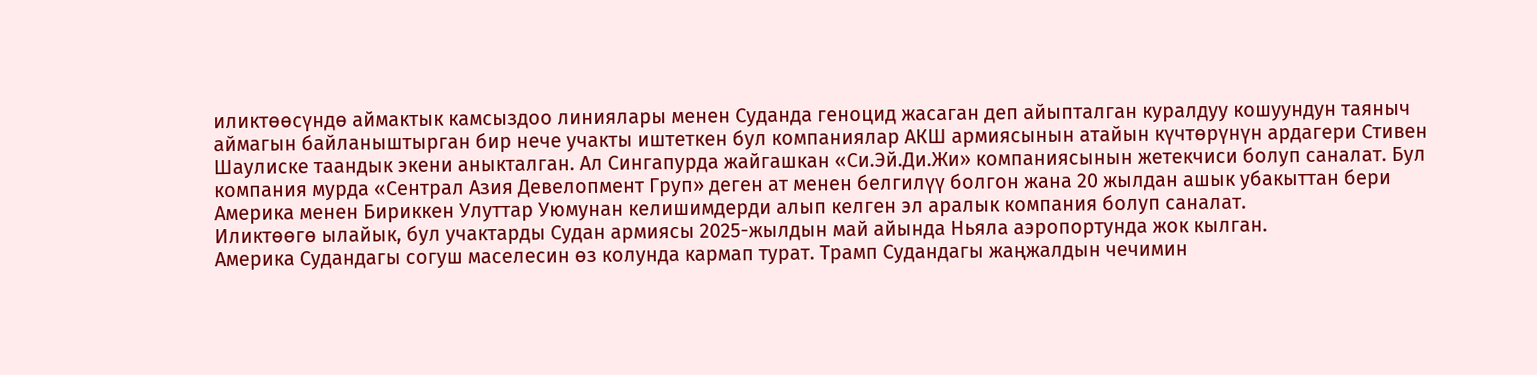иликтөөсүндө аймактык камсыздоо линиялары менен Суданда геноцид жасаган деп айыпталган куралдуу кошуундун таяныч аймагын байланыштырган бир нече учакты иштеткен бул компаниялар АКШ армиясынын атайын күчтөрүнүн ардагери Стивен Шаулиске таандык экени аныкталган. Ал Сингапурда жайгашкан «Си.Эй.Ди.Жи» компаниясынын жетекчиси болуп саналат. Бул компания мурда «Сентрал Азия Девелопмент Груп» деген ат менен белгилүү болгон жана 20 жылдан ашык убакыттан бери Америка менен Бириккен Улуттар Уюмунан келишимдерди алып келген эл аралык компания болуп саналат.
Иликтөөгө ылайык, бул учактарды Судан армиясы 2025-жылдын май айында Ньяла аэропортунда жок кылган.
Америка Судандагы согуш маселесин өз колунда кармап турат. Трамп Судандагы жаңжалдын чечимин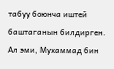табуу боюнча иштей баштаганын билдирген. Ал эми, Мухаммад бин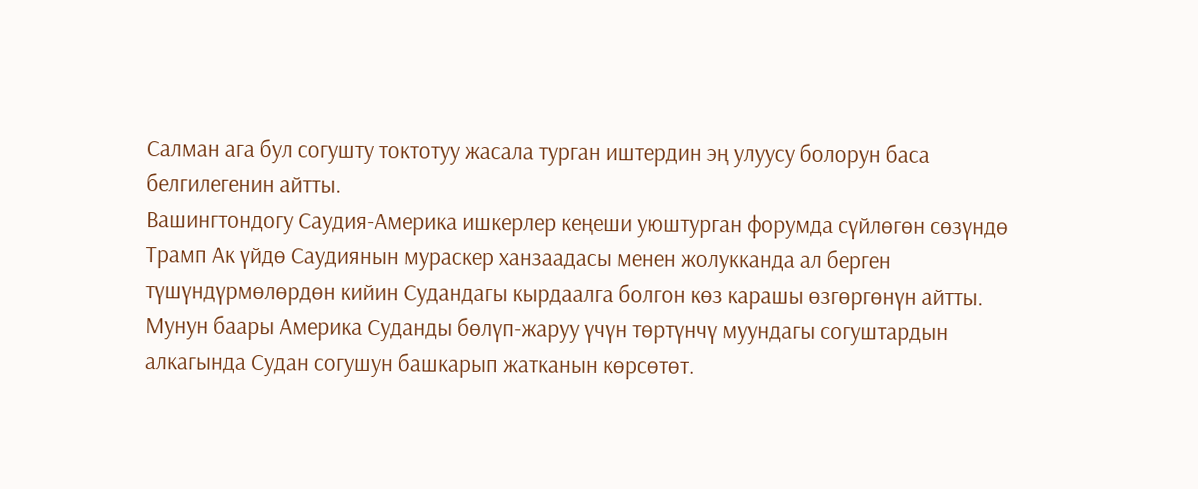Салман ага бул согушту токтотуу жасала турган иштердин эң улуусу болорун баса белгилегенин айтты.
Вашингтондогу Саудия-Америка ишкерлер кеңеши уюштурган форумда сүйлөгөн сөзүндө Трамп Ак үйдө Саудиянын мураскер ханзаадасы менен жолукканда ал берген түшүндүрмөлөрдөн кийин Судандагы кырдаалга болгон көз карашы өзгөргөнүн айтты.
Мунун баары Америка Суданды бөлүп-жаруу үчүн төртүнчү муундагы согуштардын алкагында Судан согушун башкарып жатканын көрсөтөт.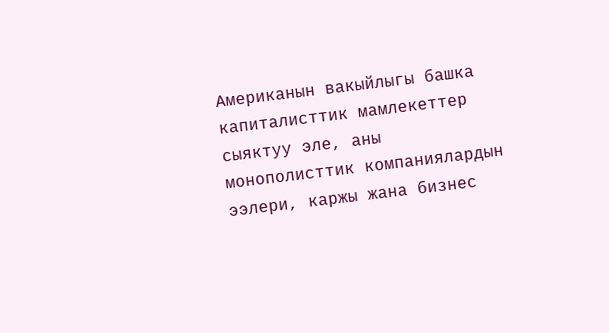Американын вакыйлыгы башка капиталисттик мамлекеттер сыяктуу эле, аны монополисттик компаниялардын ээлери, каржы жана бизнес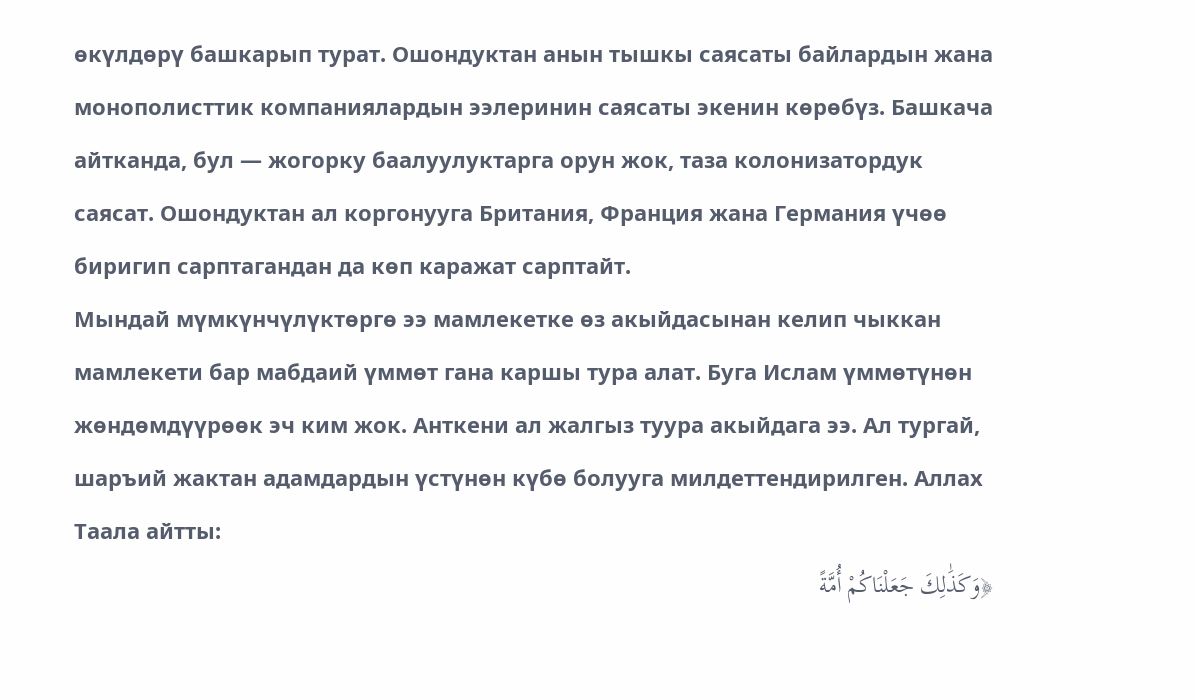өкүлдөрү башкарып турат. Ошондуктан анын тышкы саясаты байлардын жана монополисттик компаниялардын ээлеринин саясаты экенин көрөбүз. Башкача айтканда, бул — жогорку баалуулуктарга орун жок, таза колонизатордук саясат. Ошондуктан ал коргонууга Британия, Франция жана Германия үчөө биригип сарптагандан да көп каражат сарптайт.
Мындай мүмкүнчүлүктөргө ээ мамлекетке өз акыйдасынан келип чыккан мамлекети бар мабдаий үммөт гана каршы тура алат. Буга Ислам үммөтүнөн жөндөмдүүрөөк эч ким жок. Анткени ал жалгыз туура акыйдага ээ. Ал тургай, шаръий жактан адамдардын үстүнөн күбө болууга милдеттендирилген. Аллах Таала айтты:
﴿وَكَذَٰلِكَ جَعَلْنَاكُمْ أُمَّةً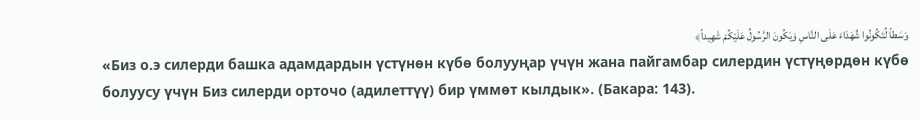وَسَطاً لِّتَكُونُوا شُهَدَاءَ عَلَى النَّاسِ وَيَكُونَ الرَّسُولُ عَلَيْكُمْ شَهِيداً﴾
«Биз о.э силерди башка адамдардын үстүнөн күбө болууңар үчүн жана пайгамбар силердин үстүңөрдөн күбө болуусу үчүн Биз силерди орточо (адилеттүү) бир үммөт кылдык». (Бакара: 143).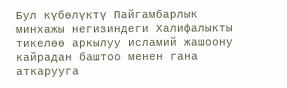Бул күбөлүктү Пайгамбарлык минхажы негизиндеги Халифалыкты тикелөө аркылуу исламий жашоону кайрадан баштоо менен гана аткарууга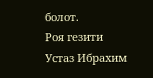болот.
Роя гезити
Устаз Ибрахим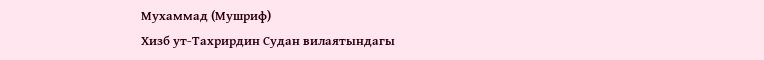Мухаммад (Мушриф)
Хизб ут-Тахрирдин Судан вилаятындагы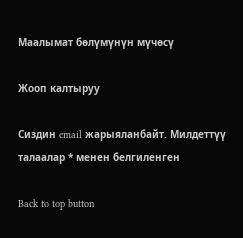Маалымат бөлүмүнүн мүчөсү

Жооп калтыруу

Сиздин email жарыяланбайт. Милдеттүү талаалар * менен белгиленген

Back to top button